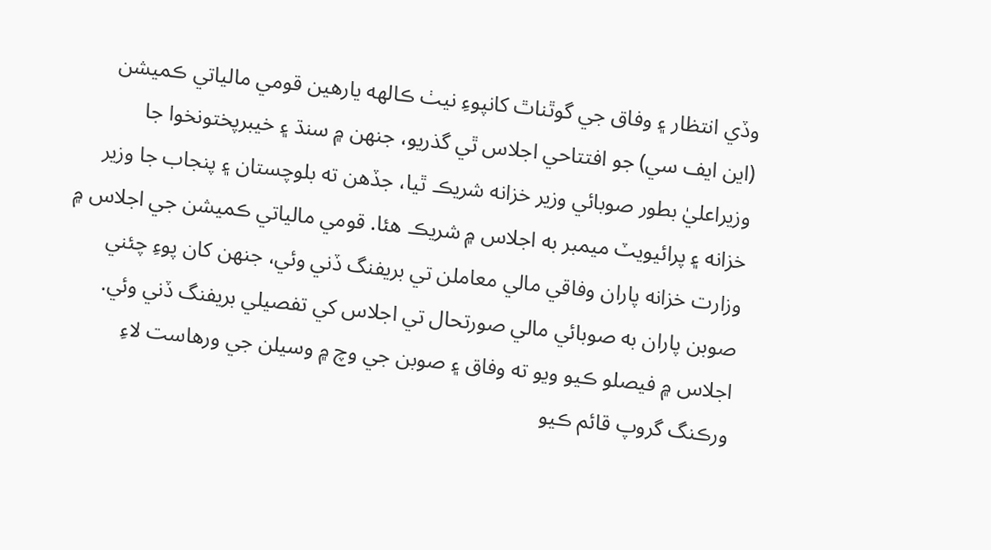وڏي انتظار ۽ وفاق جي گوٿناٿ کانپوءِ نيٺ ڪالهه يارھين قومي مالياتي ڪميشن (اين ايف سي) جو افتتاحي اجلاس ٿي گذريو، جنهن ۾ سنڌ ۽ خيبرپختونخوا جا وزيراعليٰ بطور صوبائي وزير خزانه شريڪ ٿيا، جڏهن ته بلوچستان ۽ پنجاب جا وزير خزانه ۽ پرائيويٽ ميمبر به اجلاس ۾ شريڪ هئا. قومي مالياتي ڪميشن جي اجلاس ۾ وزارت خزانه پاران وفاقي مالي معاملن تي بريفنگ ڏني وئي، جنهن کان پوءِ چئني صوبن پاران به صوبائي مالي صورتحال تي اجلاس کي تفصيلي بريفنگ ڏني وئي. اجلاس ۾ فيصلو ڪيو ويو ته وفاق ۽ صوبن جي وچ ۾ وسيلن جي ورهاست لاءِ ورڪنگ گروپ قائم ڪيو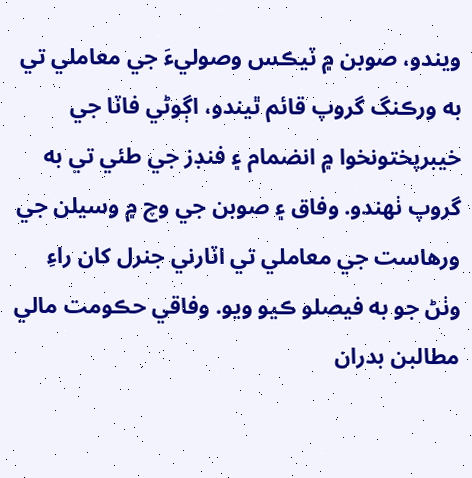ويندو، صوبن ۾ ٽيڪس وصوليءَ جي معاملي تي به ورڪنگ گروپ قائم ٿيندو، اڳوڻي فاٽا جي خيبرپختونخوا ۾ انضمام ۽ فنڊز جي طئي تي به گروپ ٺهندو. وفاق ۽ صوبن جي وچ ۾ وسيلن جي ورهاست جي معاملي تي اٽارني جنرل کان راءِ وٺڻ جو به فيصلو ڪيو ويو. وفاقي حڪومت مالي مطالبن بدران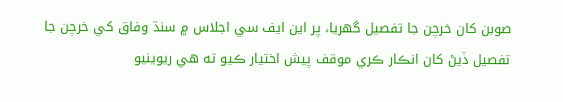صوبن کان خرچن جا تفصيل گهريا، پر اين ايف سي اجلاس ۾ سنڌ وفاق کي خرچن جا تفصيل ڏيڻ کان انڪار ڪري موقف پيش اختيار ڪيو ته هي ريوينيو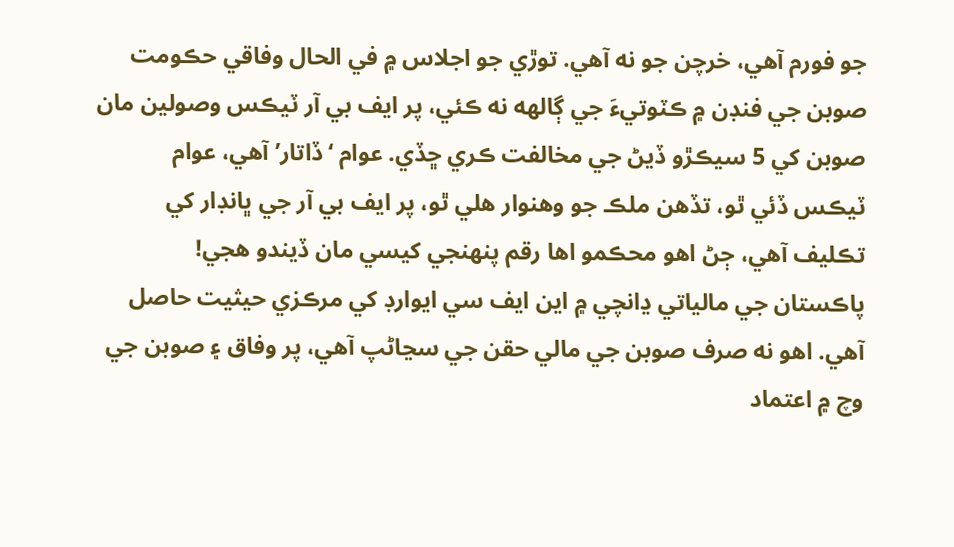جو فورم آهي، خرچن جو نه آهي. توڙي جو اجلاس ۾ في الحال وفاقي حڪومت صوبن جي فنڊن ۾ ڪٽوتيءَ جي ڳالهه نه ڪئي، پر ايف بي آر ٽيڪس وصولين مان صوبن کي 5 سيڪڙو ڏيڻ جي مخالفت ڪري ڇڏي. عوام ‘ڏاتار’ آهي، عوام ٽيڪس ڏئي ٿو، تڏهن ملڪ جو وهنوار هلي ٿو، پر ايف بي آر جي ڀانڊار کي تڪليف آهي، ڄڻ اهو محڪمو اها رقم پنهنجي کيسي مان ڏيندو هجي!
پاڪستان جي مالياتي ڍانچي ۾ اين ايف سي ايوارڊ کي مرڪزي حيثيت حاصل آهي. اهو نه صرف صوبن جي مالي حقن جي سڃاڻپ آهي، پر وفاق ۽ صوبن جي وچ ۾ اعتماد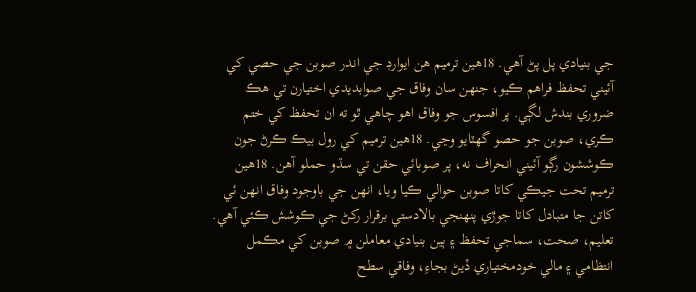جي بنيادي پل پڻ آهي. 18هين ترميم هن ايوارڊ جي اندر صوبن جي حصي کي آئيني تحفظ فراهم ڪيو، جنهن سان وفاق جي صوابديدي اختيارن تي هڪ ضروري بندش لڳي. پر افسوس جو وفاق اھو چاھي ٿو ته ان تحفظ کي ختم ڪري، صوبن جو حصو گھٽايو وڃي. 18هين ترميم کي رول بيڪ ڪرڻ جون ڪوششون رڳو آئيني انحراف نه، پر صوبائي حقن تي سڌو حملو آهن. 18هين ترميم تحت جيڪي کاتا صوبن حوالي ڪيا ويا، انهن جي باوجود وفاق انهن ئي کاتن جا متبادل کاتا جوڙي پنهنجي بالادستي برقرار رکڻ جي ڪوشش ڪئي آهي. تعليم، صحت، سماجي تحفظ ۽ ٻين بنيادي معاملن ۾ صوبن کي مڪمل انتظامي ۽ مالي خودمختياري ڏيڻ بجاءِ، وفاقي سطح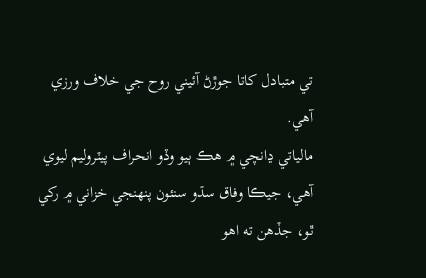تي متبادل کاتا جوڙڻ آئيني روح جي خلاف ورزي آهي.
مالياتي ڍانچي ۾ هڪ ٻيو وڏو انحراف پيٽروليم ليوي آهي، جيڪا وفاق سڌو سنئون پنهنجي خزاني ۾ رکي ٿو، جڏهن ته اهو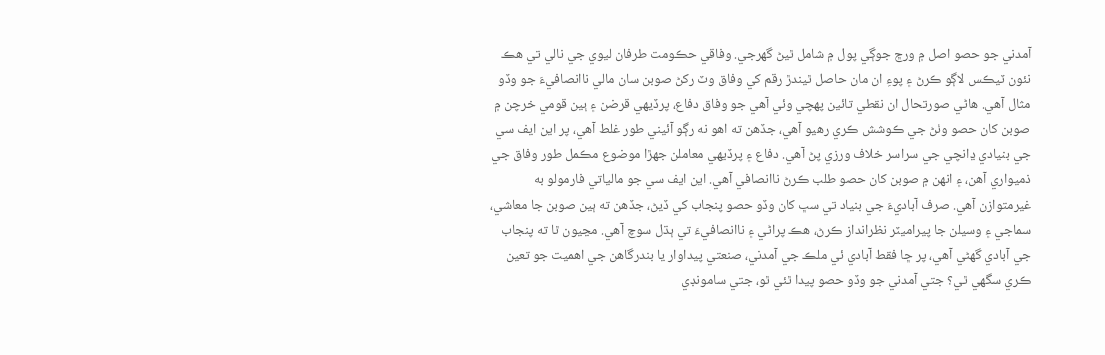آمدني جو حصو اصل ۾ ورڇ جوڳي پول ۾ شامل ٿيڻ گهرجي. وفاقي حڪومت طرفان ليوي جي نالي تي هڪ نئون ٽيڪس لاڳو ڪرڻ ۽ پوءِ ان مان حاصل ٿيندڙ رقم کي وفاق وٽ رکڻ صوبن سان مالي ناانصافيءَ جو وڏو مثال آهي. هاڻي صورتحال ان نقطي تائين پهچي وئي آهي جو وفاق دفاع، پرڏيهي قرضن ۽ ٻين قومي خرچن ۾ صوبن کان حصو وٺڻ جي ڪوشش ڪري رهيو آهي، جڏهن ته اهو نه رڳو آئيني طور غلط آهي، پر اين ايف سي جي بنيادي ڍانچي جي سراسر خلاف ورزي پڻ آهي. دفاع ۽ پرڏيهي معاملن جهڙا موضوع مڪمل طور وفاق جي ذميواري آهن، ۽ انهن ۾ صوبن کان حصو طلب ڪرڻ ناانصافي آهي. اين ايف سي جو مالياتي فارمولو به غيرمتوازن آهي. صرف آباديءَ جي بنياد تي سڀ کان وڏو حصو پنجاب کي ڏيڻ، جڏهن ته ٻين صوبن جا معاشي، سماجي ۽ وسيلن جا پيراميٽر نظرانداز ڪرڻ، هڪ پراڻي ۽ ناانصافيءَ تي ٻڌل سوچ آهي. مڃيون ٿا ته پنجاب جي آبادي گهڻي آهي، پر ڇا فقط آبادي ئي ملڪ جي آمدني، صنعتي پيداوار يا بندرگاهن جي اهميت جو تعين ڪري سگهي ٿي؟ جتي آمدني جو وڏو حصو پيدا ٿئي ٿو، جتي سامونڊي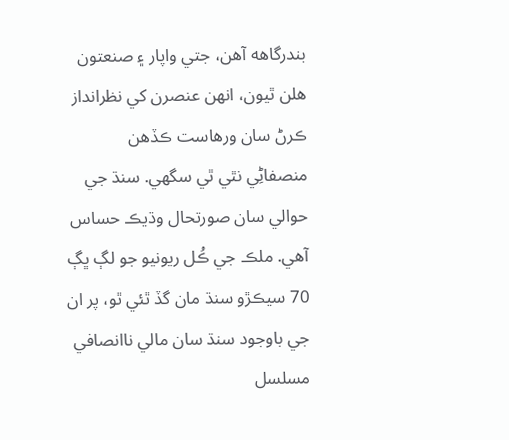بندرگاهه آهن، جتي واپار ۽ صنعتون هلن ٿيون، انهن عنصرن کي نظرانداز ڪرڻ سان ورهاست ڪڏهن منصفاڻِي نٿي ٿي سگهي. سنڌ جي حوالي سان صورتحال وڌيڪ حساس آهي. ملڪ جي ڪُل ريونيو جو لڳ ڀڳ 70 سيڪڙو سنڌ مان گڏ ٿئي ٿو، پر ان جي باوجود سنڌ سان مالي ناانصافي مسلسل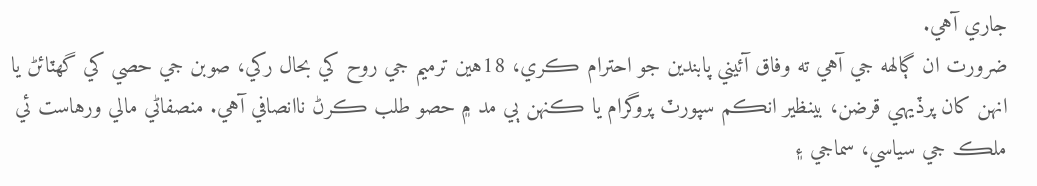جاري آهي.
ضرورت ان ڳالهه جي آهي ته وفاق آئيني پابندين جو احترام ڪري، 18هين ترميم جي روح کي بحال رکي، صوبن جي حصي کي گهٽائڻ يا انهن کان پرڏيهي قرضن، بينظير انڪم سپورٽ پروگرام يا ڪنهن ٻي مد ۾ حصو طلب ڪرڻ ناانصافي آهي. منصفاڻي مالي ورهاست ئي ملڪ جي سياسي، سماجي ۽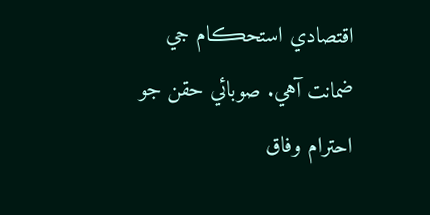اقتصادي استحڪام جي ضمانت آهي. صوبائي حقن جو احترام وفاق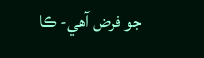جو فرض آهي- ڪا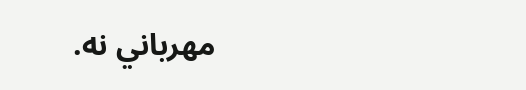مهرباني نه.